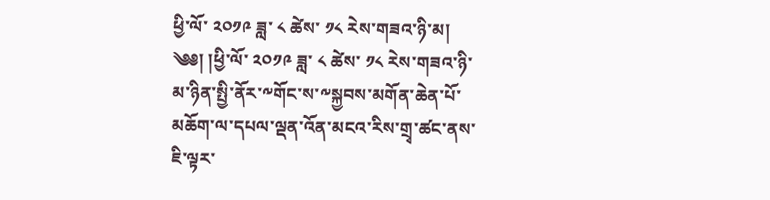ཕྱི་ལོ་ ༢༠༡༩ ཟླ་ ༨ ཚེས་ ༡༨ རེས་གཟའ་ཉི་མ།
༄༅། །ཕྱི་ལོ་ ༢༠༡༩ ཟླ་ ༨ ཚེས་ ༡༨ རེས་གཟའ་ཉི་མ་ཉིན་སྤྱི་ནོར་༸གོང་ས་༸སྐྱབས་མགོན་ཆེན་པོ་མཆོག་ལ་དཔལ་ལྡན་འོན་མངའ་རིས་གྲྭ་ཚང་ནས་ཇི་ལྟར་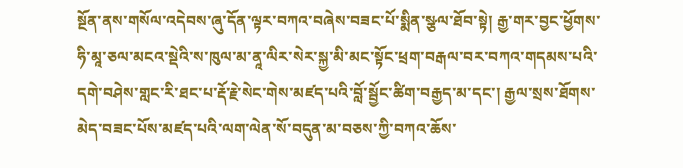སྔོན་ནས་གསོལ་འདེབས་ཞུ་དོན་ལྟར་བཀའ་བཞེས་བཟང་པོ་སྨིན་སྩལ་ཐོབ་སྟེ། རྒྱ་གར་བྱང་ཕྱོགས་ཧི་མཱ་ཅལ་མངའ་སྡེའི་ས་ཁུལ་མ་ནཱ་ལིར་སེར་སྐྱ་མི་མང་སྟོང་ཕྲག་བརྒལ་བར་བཀའ་གདམས་པའི་དགེ་བཤེས་གླང་རི་ཐང་པ་རྡོ་རྗེ་སེང་གེས་མཛད་པའི་བློ་སྦྱོང་ཚིག་བརྒྱད་མ་དང་། རྒྱལ་སྲས་ཐོགས་མེད་བཟང་པོས་མཛད་པའི་ལག་ལེན་སོ་བདུན་མ་བཅས་ཀྱི་བཀའ་ཆོས་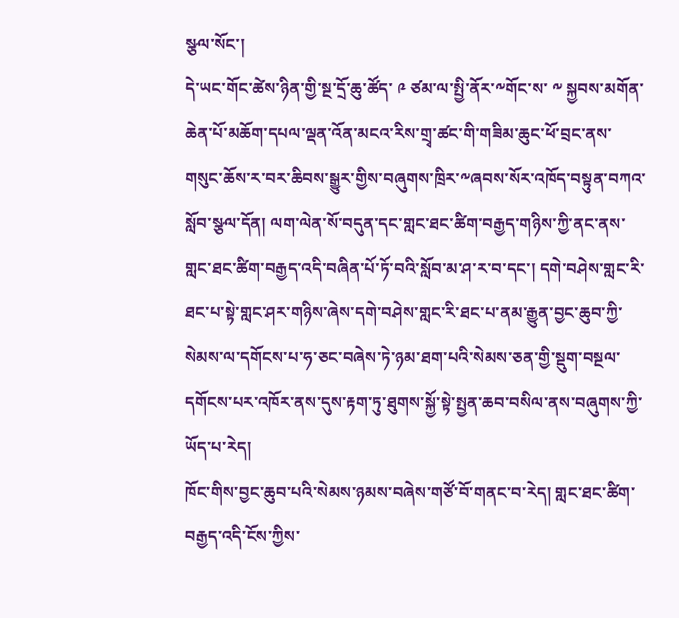སྩལ་སོང་།
དེ་ཡང་གོང་ཚེས་ཉིན་གྱི་སྔ་དྲོ་ཆུ་ཚོད་ ༩ ཙམ་ལ་སྤྱི་ནོར་༸གོང་ས་ ༸ སྐྱབས་མགོན་ཆེན་པོ་མཆོག་དཔལ་ལྡན་འོན་མངའ་རིས་གྲྭ་ཚང་གི་གཟིམ་ཆུང་ཕོ་བྲང་ནས་གསུང་ཆོས་ར་བར་ཆིབས་སྒྱུར་གྱིས་བཞུགས་ཁྲིར་༸ཞབས་སོར་འཁོད་བསྟུན་བཀའ་སློབ་སྩལ་དོན། ལག་ལེན་སོ་བདུན་དང་གླང་ཐང་ཚིག་བརྒྱད་གཉིས་ཀྱི་ནང་ནས་གླང་ཐང་ཚིག་བརྒྱད་འདི་བཞིན་པོ་ཏོ་བའི་སློབ་མ་ཤ་ར་བ་དང་། དགེ་བཤེས་གླང་རི་ཐང་པ་སྟེ་གླང་ཤར་གཉིས་ཞེས་དགེ་བཤེས་གླང་རི་ཐང་པ་ནམ་རྒྱུན་བྱང་ཆུབ་ཀྱི་སེམས་ལ་དགོངས་པ་ཧ་ཅང་བཞེས་ཏེ་ཉམ་ཐག་པའི་སེམས་ཅན་གྱི་སྡུག་བསྔལ་དགོངས་པར་འཁོར་ནས་དུས་རྟག་ཏུ་ཐུགས་སྐྱོ་སྟེ་སྤྱན་ཆབ་བསིལ་ནས་བཞུགས་ཀྱི་ཡོད་པ་རེད།
ཁོང་གིས་བྱང་ཆུབ་པའི་སེམས་ཉམས་བཞེས་གཙོ་བོ་གནང་བ་རེད། གླང་ཐང་ཚིག་བརྒྱད་འདི་ངོས་ཀྱིས་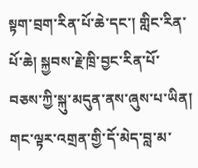སྟག་བྲག་རིན་པོ་ཆེ་དང་། གླིང་རིན་པོ་ཆེ། སྐྱབས་རྗེ་ཁྲི་བྱང་རིན་པོ་བཅས་ཀྱི་སྐུ་མདུན་ནས་ཞུས་པ་ཡིན། གང་ལྟར་འགྲན་གྱི་དོ་མེད་བླ་མ་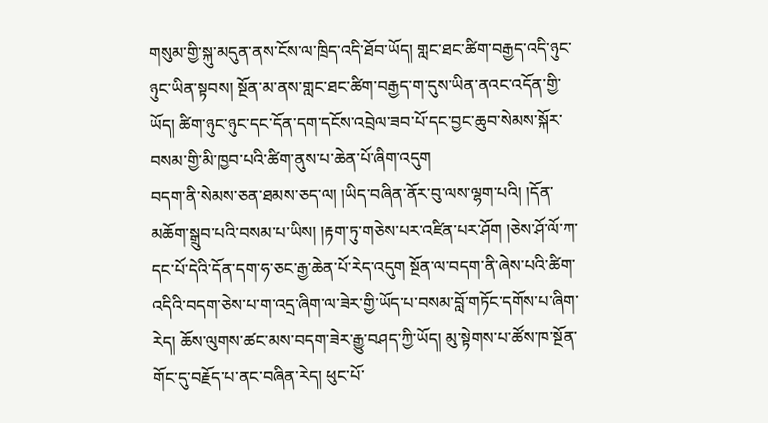གསུམ་གྱི་སྐུ་མདུན་ནས་ངོས་ལ་ཁྲིད་འདི་ཐོབ་ཡོད། གླང་ཐང་ཚིག་བརྒྱད་འདི་ཉུང་ཉུང་ཡིན་སྟབས། སྔོན་མ་ནས་གླང་ཐང་ཚིག་བརྒྱད་ག་དུས་ཡིན་ནའང་འདོན་གྱི་ཡོད། ཚིག་ཉུང་ཉུང་དང་དོན་དག་དངོས་འབྲེལ་ཟབ་པོ་དང་བྱང་ཆུབ་སེམས་སྐོར་བསམ་གྱི་མི་ཁྱབ་པའི་ཚིག་ནུས་པ་ཆེན་པོ་ཞིག་འདུག
བདག་ནི་སེམས་ཅན་ཐམས་ཅད་ལ། །ཡིད་བཞིན་ནོར་བུ་ལས་ལྷག་པའི། །དོན་མཆོག་སྒྲུབ་པའི་བསམ་པ་ཡིས། །རྟག་ཏུ་གཅེས་པར་འཛིན་པར་ཤོག །ཅེས་ཤོ་ལོ་ཀ་དང་པོ་དེའི་དོན་དག་ཧ་ཅང་རྒྱ་ཆེན་པོ་རེད་འདུག སྔོན་ལ་བདག་ནི་ཞེས་པའི་ཚིག་འདིའི་བདག་ཅེས་པ་ག་འདྲ་ཞིག་ལ་ཟེར་གྱི་ཡོད་པ་བསམ་བློ་གཏོང་དགོས་པ་ཞིག་རེད། ཆོས་ལུགས་ཚང་མས་བདག་ཟེར་རྒྱུ་བཤད་ཀྱི་ཡོད། མུ་སྟེགས་པ་ཚོས་ཁ་སྔོན་གོང་དུ་བརྗོད་པ་ནང་བཞིན་རེད། ཕུང་པོ་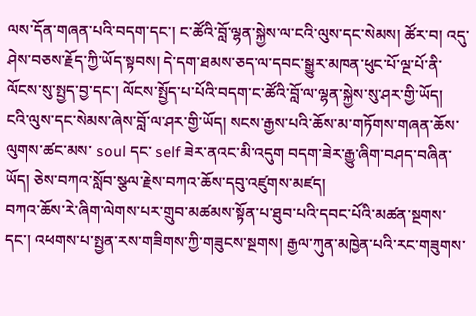ལས་དོན་གཞན་པའི་བདག་དང་། ང་ཚོའི་བློ་ལྷན་སྐྱེས་ལ་ངའི་ལུས་དང་སེམས། ཚོར་བ། འདུ་ཤེས་བཅས་རྗོད་ཀྱི་ཡོད་སྟབས། དེ་དག་ཐམས་ཅད་ལ་དབང་སྒྱུར་མཁན་ཕུང་པོ་ལྔ་པོ་ནི་ལོངས་སུ་སྤྱད་བྱ་དང་། ལོངས་སྤྱོད་པ་པོའི་བདག་ང་ཚོའི་བློ་ལ་ལྷན་སྐྱེས་སུ་ཤར་གྱི་ཡོད། ངའི་ལུས་དང་སེམས་ཞེས་བློ་ལ་ཤར་གྱི་ཡོད། སངས་རྒྱས་པའི་ཆོས་མ་གཏོགས་གཞན་ཆོས་ལུགས་ཚང་མས་ soul དང་ self ཟེར་ནའང་མི་འདུག བདག་ཟེར་རྒྱུ་ཞིག་བཤད་བཞིན་ཡོད། ཅེས་བཀའ་སློབ་སྩལ་རྗེས་བཀའ་ཆོས་དབུ་འཛུགས་མཛད།
བཀའ་ཆོས་རེ་ཞིག་ལེགས་པར་གྲུབ་མཚམས་སྟོན་པ་ཐུབ་པའི་དབང་པོའི་མཚན་སྔགས་དང་། འཕགས་པ་སྤྱན་རས་གཟིགས་ཀྱི་གཟུངས་སྔགས། རྒྱལ་ཀུན་མཁྱེན་པའི་རང་གཟུགས་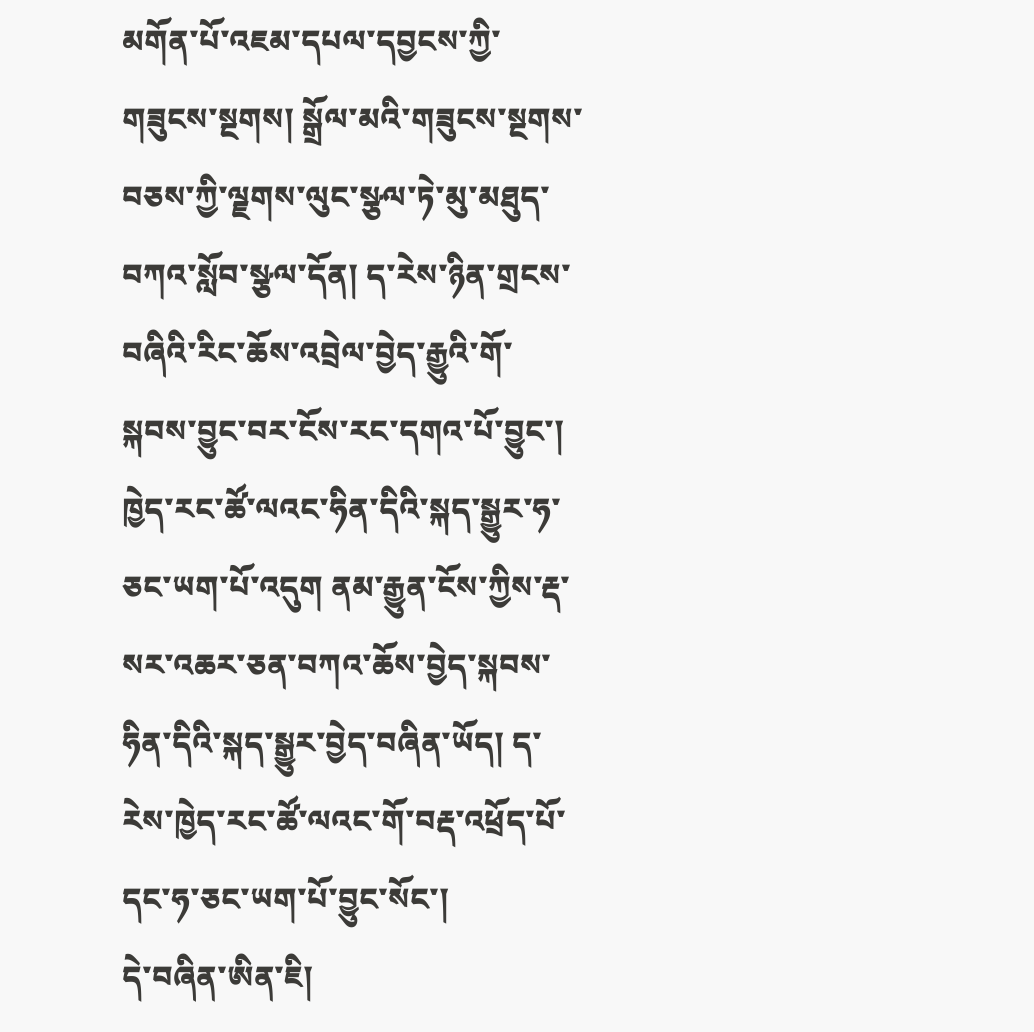མགོན་པོ་འཇམ་དཔལ་དབྱངས་ཀྱི་གཟུངས་སྔགས། སྒྲོལ་མའི་གཟུངས་སྔགས་བཅས་ཀྱི་ལྗགས་ལུང་སྩལ་ཏེ་མུ་མཐུད་བཀའ་སློབ་སྩལ་དོན། ད་རེས་ཉིན་གྲངས་བཞིའི་རིང་ཆོས་འབྲེལ་བྱེད་རྒྱུའི་གོ་སྐབས་བྱུང་བར་ངོས་རང་དགའ་པོ་བྱུང་། ཁྱེད་རང་ཚོ་ལའང་ཧིན་དིའི་སྐད་སྒྱུར་ཧ་ཅང་ཡག་པོ་འདུག ནམ་རྒྱུན་ངོས་ཀྱིས་རྡ་སར་འཆར་ཅན་བཀའ་ཆོས་བྱེད་སྐབས་ཧིན་དིའི་སྐད་སྒྱུར་བྱེད་བཞིན་ཡོད། ད་རེས་ཁྱེད་རང་ཚོ་ལའང་གོ་བརྡ་འཕྲོད་པོ་དང་ཧ་ཅང་ཡག་པོ་བྱུང་སོང་།
དེ་བཞིན་ཨིན་ཇི།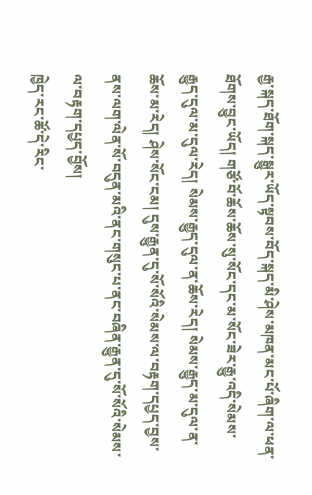རྒྱ་སྐད་ཐོག་སྐད་སྒྱུར་ཡོད་སྟབས་བོད་སྐད་མི་ཤེས་མཁན་མང་པོ་ཞིག་ལ་ཕན་ཐོགས་བྱུང་ཡོད། གཙོ་བོ་ཆོས་ཆོས་སུ་སོང་དང་མ་སོང་ཟེར་རྒྱུ་འདི་སེམས་རྒྱུད་དུལ་མ་དུལ་རེད། སེམས་རྒྱུད་དུལ་ན་ཆོས་རེད། སེམས་རྒྱུད་མ་དུལ་ན་ཆོས་མ་རེད། ཤེས་སོང་ངམ། དུས་རྒྱུན་དུ་སོ་སོའི་སེམས་ལ་བརྟག་དཔྱད་བྱས་ནས་ལག་ལེན་སོ་བདུན་མའི་ནང་གསུང་པ་ནང་བཞིན་རྒྱུན་དུ་སོ་སོའི་སེམས་ལ་བརྟག་དཔྱད་བྱོས།
ཁྱེད་རང་ཚོ་དེ་རིང་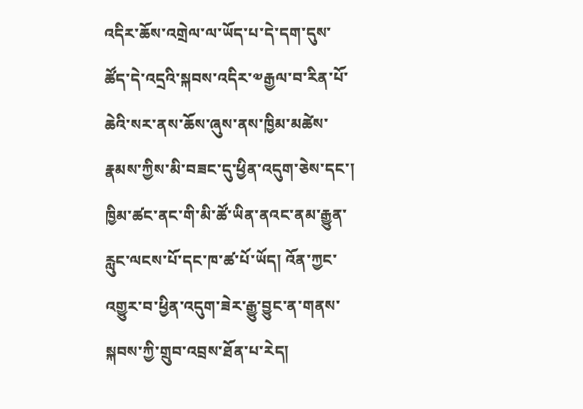འདིར་ཆོས་འགྲེལ་ལ་ཡོད་པ་དེ་དག་དུས་ཚོད་དེ་འདྲའི་སྐབས་འདིར་༧རྒྱལ་བ་རིན་པོ་ཆེའི་སར་ནས་ཆོས་ཞུས་ནས་ཁྱིམ་མཚེས་རྣམས་ཀྱིས་མི་བཟང་དུ་ཕྱིན་འདུག་ཅེས་དང་། ཁྱིམ་ཚང་ནང་གི་མི་ཚོ་ཡིན་ནའང་ནམ་རྒྱུན་རླུང་ལངས་པོ་དང་ཁ་ཚ་པོ་ཡོད། འོན་ཀྱང་འགྱུར་བ་ཕྱིན་འདུག་ཟེར་རྒྱུ་བྱུང་ན་གནས་སྐབས་ཀྱི་གྲུབ་འབྲས་ཐོན་པ་རེད།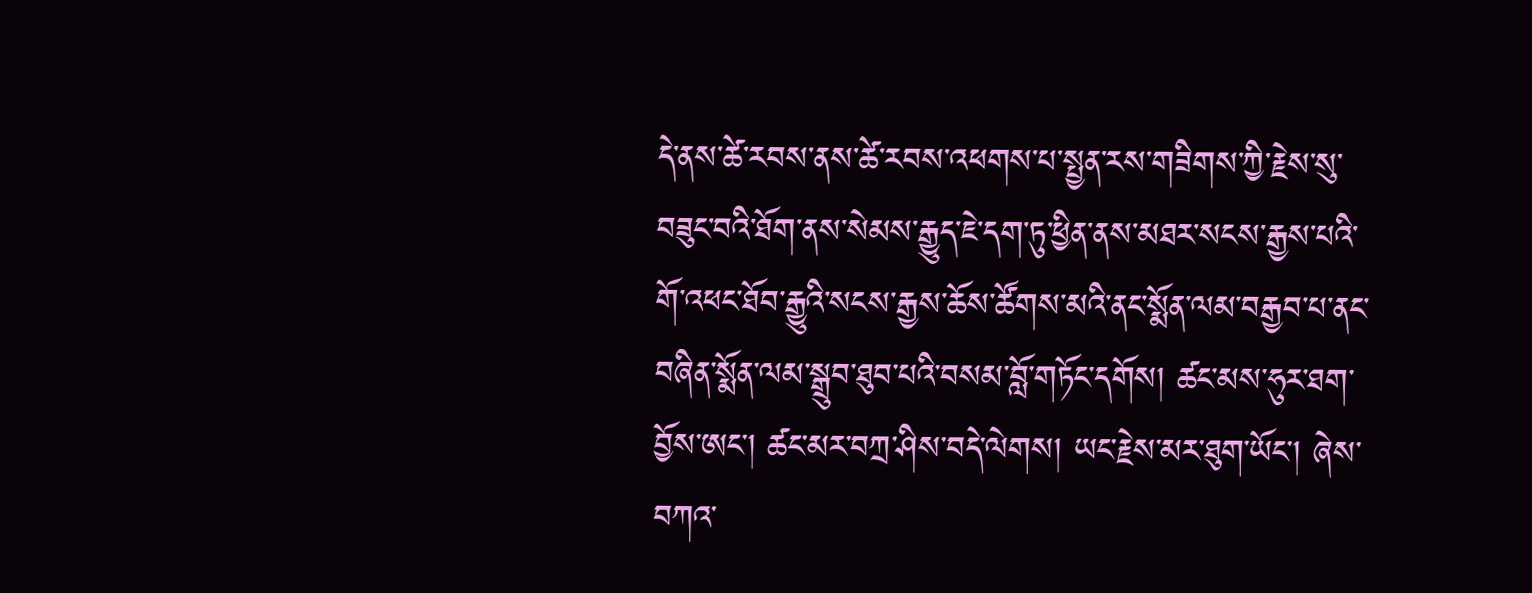དེ་ནས་ཚེ་རབས་ནས་ཚེ་རབས་འཕགས་པ་སྤྱན་རས་གཟིགས་ཀྱི་རྗེས་སུ་བཟུང་བའི་ཐོག་ནས་སེམས་རྒྱུད་ཇེ་དག་ཏུ་ཕྱིན་ནས་མཐར་སངས་རྒྱས་པའི་གོ་འཕང་ཐོབ་རྒྱུའི་སངས་རྒྱས་ཆོས་ཚོགས་མའི་ནང་སྨོན་ལམ་བརྒྱབ་པ་ནང་བཞིན་སྨོན་ལམ་སྒྲུབ་ཐུབ་པའི་བསམ་བློ་གཏོང་དགོས། ཚང་མས་ཧུར་ཐག་བྱོས་ཨང་། ཚང་མར་བཀྲ་ཤིས་བདེ་ལེགས། ཡང་རྗེས་མར་ཐུག་ཡོང་། ཞེས་བཀའ་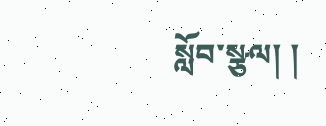སློབ་སྩལ། །